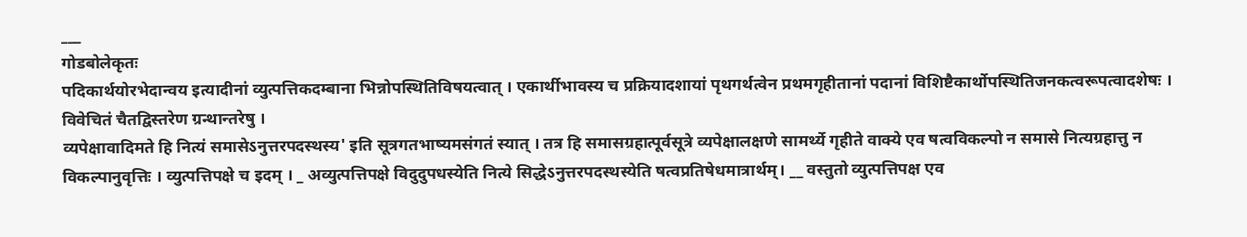___
गोडबोलेकृतः
पदिकार्थयोरभेदान्वय इत्यादीनां व्युत्पत्तिकदम्बाना भिन्नोपस्थितिविषयत्वात् । एकार्थीभावस्य च प्रक्रियादशायां पृथगर्थत्वेन प्रथमगृहीतानां पदानां विशिष्टैकार्थोपस्थितिजनकत्वरूपत्वादशेषः । विवेचितं चैतद्विस्तरेण ग्रन्थान्तरेषु ।
व्यपेक्षावादिमते हि नित्यं समासेऽनुत्तरपदस्थस्य' इति सूत्रगतभाष्यमसंगतं स्यात् । तत्र हि समासग्रहात्पूर्वसूत्रे व्यपेक्षालक्षणे सामर्थ्ये गृहीते वाक्ये एव षत्वविकल्पो न समासे नित्यग्रहात्तु न विकल्पानुवृत्तिः । व्युत्पत्तिपक्षे च इदम् । _ अव्युत्पत्तिपक्षे विदुदुपधस्येति नित्ये सिद्धेऽनुत्तरपदस्थस्येति षत्वप्रतिषेधमात्रार्थम्। __ वस्तुतो व्युत्पत्तिपक्ष एव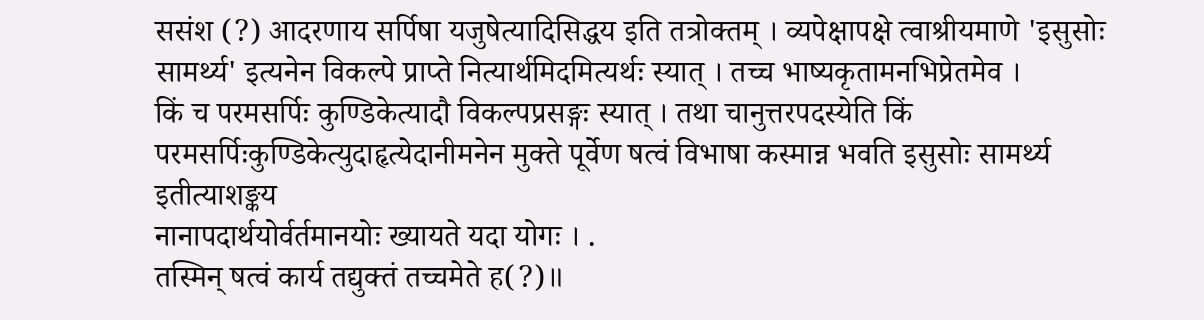ससंश (?) आदरणाय सर्पिषा यजुषेत्यादिसिद्धय इति तत्रोक्तम् । व्यपेक्षापक्षे त्वाश्रीयमाणे 'इसुसोः सामर्थ्य' इत्यनेन विकल्पे प्राप्ते नित्यार्थमिदमित्यर्थः स्यात् । तच्च भाष्यकृतामनभिप्रेतमेव ।
किं च परमसर्पिः कुण्डिकेत्यादौ विकल्पप्रसङ्गः स्यात् । तथा चानुत्तरपदस्येति किं परमसर्पिःकुण्डिकेत्युदाहृत्येदानीमनेन मुक्ते पूर्वेण षत्वं विभाषा कस्मान्न भवति इसुसोः सामर्थ्य इतीत्याशङ्कय
नानापदार्थयोर्वर्तमानयोः ख्यायते यदा योगः । .
तस्मिन् षत्वं कार्य तद्युक्तं तच्चमेते ह(?)॥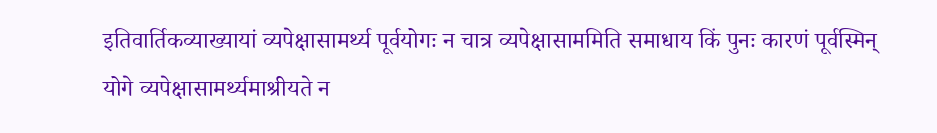इतिवार्तिकव्याख्यायां व्यपेक्षासामर्थ्य पूर्वयोगः न चात्र व्यपेक्षासाममिति समाधाय किं पुनः कारणं पूर्वस्मिन् योगे व्यपेक्षासामर्थ्यमाश्रीयते न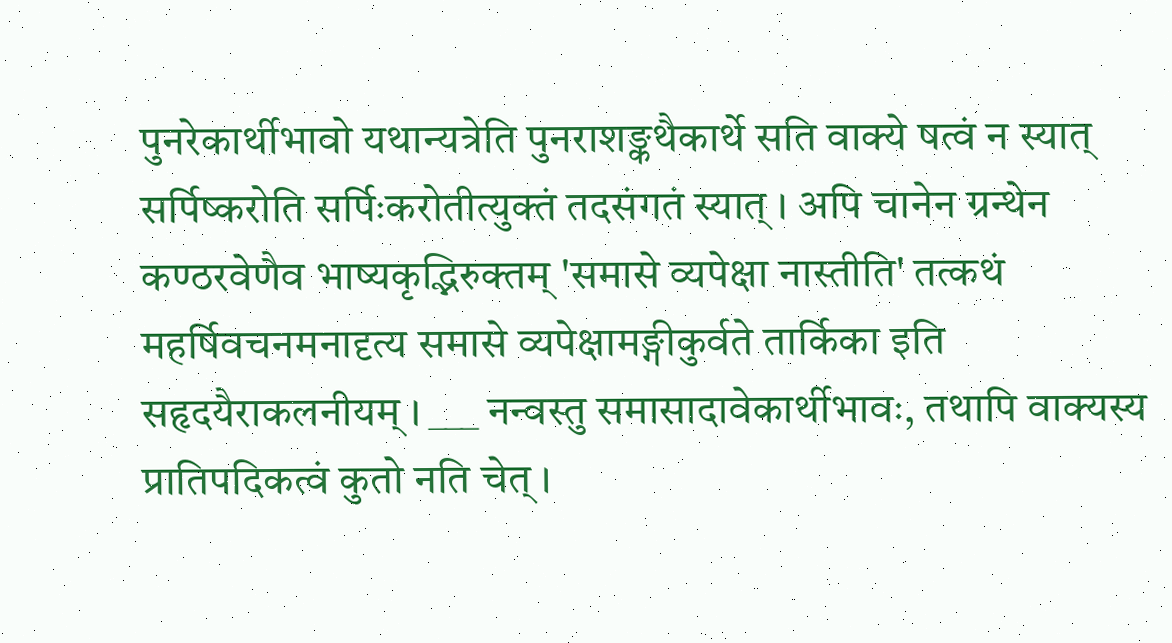पुनरेकार्थीभावो यथान्यत्रेति पुनराशङ्कथैकार्थे सति वाक्ये षत्वं न स्यात् सर्पिष्करोति सर्पिःकरोतीत्युक्तं तदसंगतं स्यात् । अपि चानेन ग्रन्थेन कण्ठरवेणैव भाष्यकृद्भिरुक्तम् 'समासे व्यपेक्षा नास्तीति' तत्कथं महर्षिवचनमनादृत्य समासे व्यपेक्षामङ्गीकुर्वते तार्किका इति सहृदयैराकलनीयम् । ___ नन्वस्तु समासादावेकार्थीभावः, तथापि वाक्यस्य प्रातिपदिकत्वं कुतो नति चेत् ।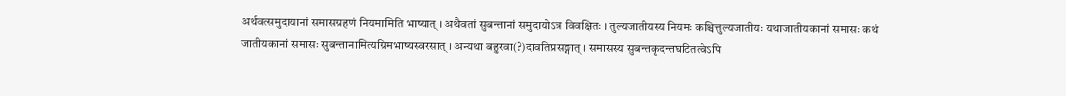अर्थवत्समुदायानां समासग्रहणं नियमामिति भाष्यात् । अथैवतां सुबन्तानां समुदायोऽत्र विवक्षितः । तुल्यजातीयस्य नियमः कश्चित्तुल्यजातीयः यथाजातीयकानां समासः कथं जातीयकानां समासः सुबन्तानामित्यग्रिमभाष्यस्वरसात् । अन्यथा बहुरवा(?)दावतिप्रसङ्गात् । समासस्य सुबन्तकृदन्तघटितत्वेऽपि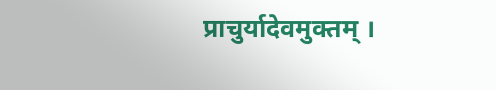प्राचुर्यादेवमुक्तम् ।